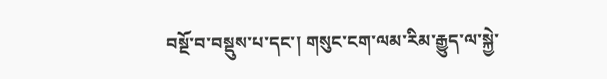བསྔོ་བ་བསྡུས་པ་དང་། གསུང་ངག་ལམ་རིམ་རྒྱུད་ལ་སྐྱེ་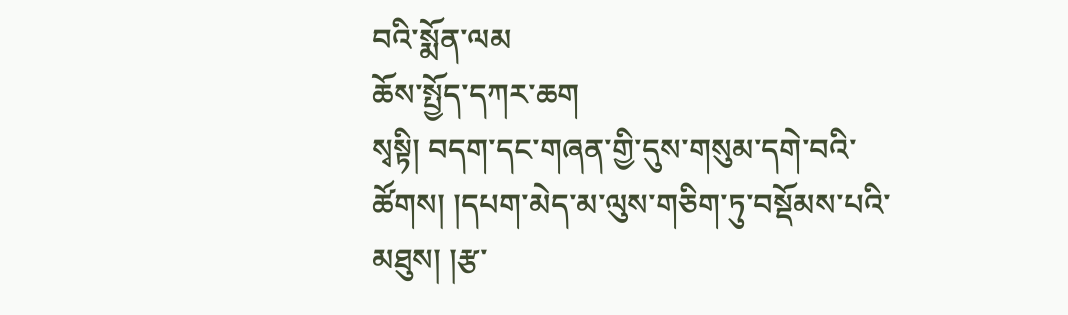བའི་སྨོན་ལམ
ཆོས་སྤྱོད་དཀར་ཆག
སྭསྟི། བདག་དང་གཞན་གྱི་དུས་གསུམ་དགེ་བའི་ཚོགས། །དཔག་མེད་མ་ལུས་གཅིག་ཏུ་བསྡོམས་པའི་མཐུས། །རྩ་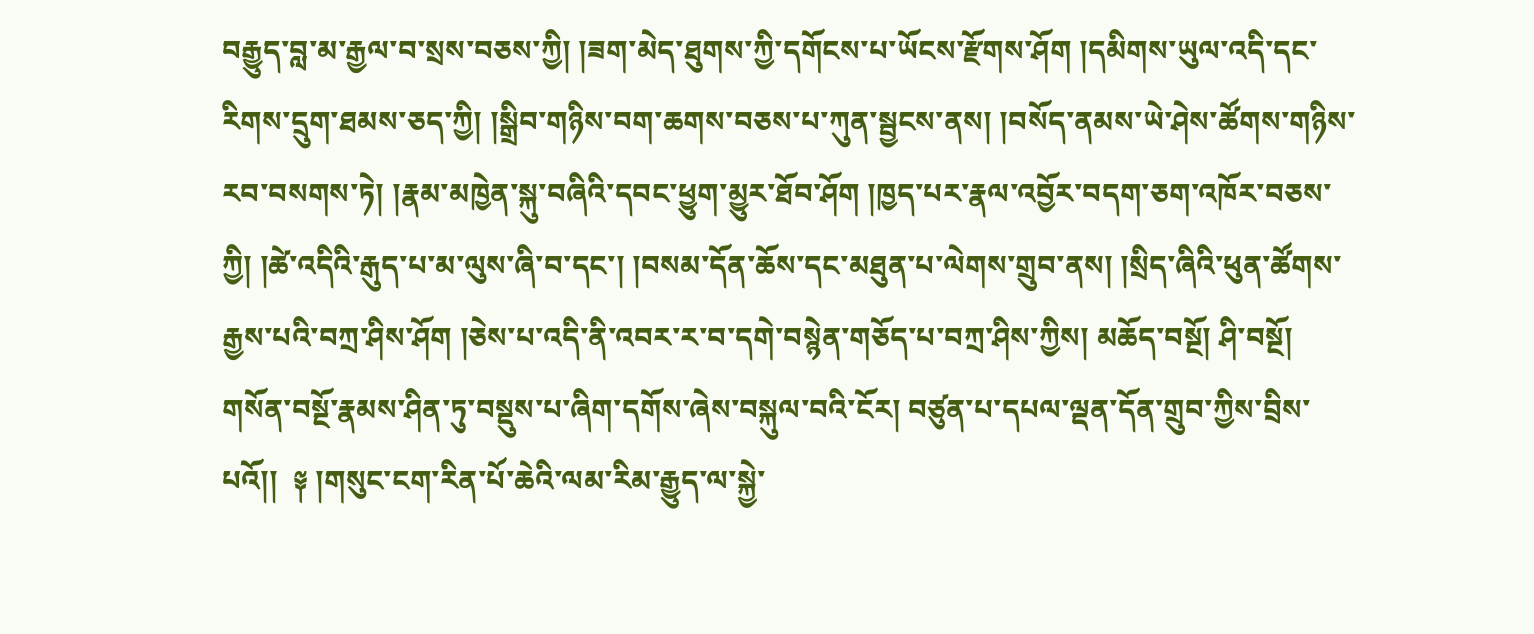བརྒྱུད་བླ་མ་རྒྱལ་བ་སྲས་བཅས་ཀྱི། །ཟག་མེད་ཐུགས་ཀྱི་དགོངས་པ་ཡོངས་རྫོགས་ཤོག །དམིགས་ཡུལ་འདི་དང་རིགས་དྲུག་ཐམས་ཅད་ཀྱི། །སྒྲིབ་གཉིས་བག་ཆགས་བཅས་པ་ཀུན་སྦྱངས་ནས། །བསོད་ནམས་ཡེ་ཤེས་ཚོགས་གཉིས་རབ་བསགས་ཏེ། །རྣམ་མཁྱེན་སྐུ་བཞིའི་དབང་ཕྱུག་མྱུར་ཐོབ་ཤོག །ཁྱད་པར་རྣལ་འབྱོར་བདག་ཅག་འཁོར་བཅས་ཀྱི། །ཚེ་འདིའི་རྒུད་པ་མ་ལུས་ཞི་བ་དང་། །བསམ་དོན་ཆོས་དང་མཐུན་པ་ལེགས་གྲུབ་ནས། །སྲིད་ཞིའི་ཕུན་ཚོགས་རྒྱས་པའི་བཀྲ་ཤིས་ཤོག །ཅེས་པ་འདི་ནི་འབར་ར་བ་དགེ་བསྙེན་གཅོད་པ་བཀྲ་ཤིས་ཀྱིས། མཆོད་བསྔོ། ཤི་བསྔོ། གསོན་བསྔོ་རྣམས་ཤིན་ཏུ་བསྡུས་པ་ཞིག་དགོས་ཞེས་བསྐུལ་བའི་ངོར། བཙུན་པ་དཔལ་ལྡན་དོན་གྲུབ་ཀྱིས་བྲིས་པའོ།།  ༈ །གསུང་ངག་རིན་པོ་ཆེའི་ལམ་རིམ་རྒྱུད་ལ་སྐྱེ་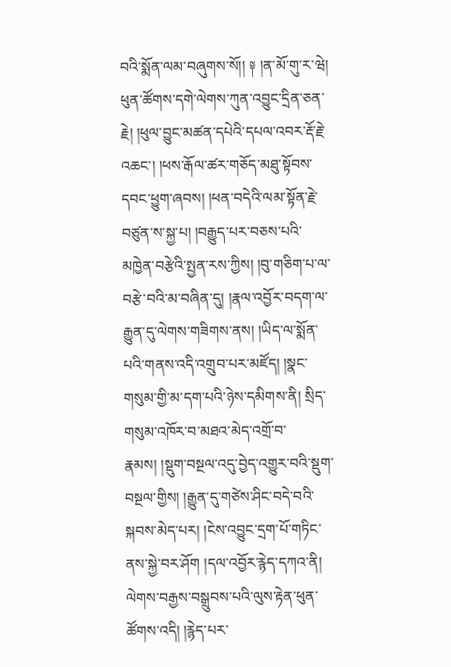བའི་སྨོན་ལམ་བཞུགས་སོ།། ༈ །ན་མོ་གུ་ར་ཝེ། ཕུན་ཚོགས་དགེ་ལེགས་ཀུན་འབྱུང་དྲིན་ཅན་རྗེ། །ཕུལ་བྱུང་མཚན་དཔེའི་དཔལ་འབར་རྡོ་རྗེ་འཆང་། །ཕས་རྒོལ་ཚར་གཅོད་མཐུ་སྟོབས་དབང་ཕྱུག་ཞབས། །ཕན་བདེའི་ལམ་སྟོན་རྗེ་བཙུན་ས་སྐྱ་པ། །བརྒྱུད་པར་བཅས་པའི་མཁྱེན་བརྩེའི་སྤྱན་རས་ཀྱིས། །བུ་གཅིག་པ་ལ་བརྩེ་བའི་མ་བཞིན་དུ། །རྣལ་འབྱོར་བདག་ལ་རྒྱུན་དུ་ལེགས་གཟིགས་ནས། །ཡིད་ལ་སྨོན་པའི་གནས་འདི་འགྲུབ་པར་མཛོད། །སྣང་གསུམ་གྱི་མ་དག་པའི་ཉེས་དམིགས་ནི། སྲིད་གསུམ་འཁོར་བ་མཐའ་མེད་འགྲོ་བ་རྣམས། །སྡུག་བསྔལ་འདུ་བྱེད་འགྱུར་བའི་སྡུག་བསྔལ་གྱིས། །རྒྱུན་དུ་གཙེས་ཤིང་བདེ་བའི་སྐབས་མེད་པར། །ངེས་འབྱུང་དྲག་པོ་གཏིང་ནས་སྐྱེ་བར་ཤོག །དལ་འབྱོར་རྙེད་དཀའ་ནི། ལེགས་བརྒྱས་བསྒྲུབས་པའི་ལུས་རྟེན་ཕུན་ཚོགས་འདི། །རྙེད་པར་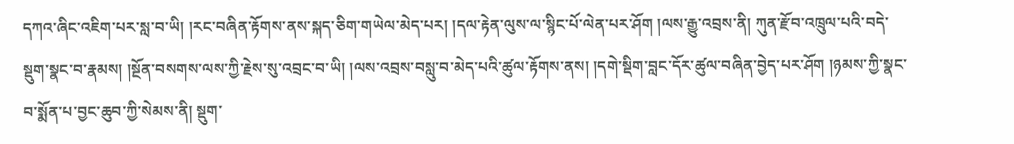དཀའ་ཞིང་འཇིག་པར་སླ་བ་ཡི། །རང་བཞིན་རྟོགས་ནས་སྐད་ཅིག་གཡེལ་མེད་པར། །དལ་རྟེན་ལུས་ལ་སྙིང་པོ་ལེན་པར་ཤོག །ལས་རྒྱུ་འབྲས་ནི། ཀུན་རྫོབ་འཁྲུལ་པའི་བདེ་སྡུག་སྣང་བ་རྣམས། །སྔོན་བསགས་ལས་ཀྱི་རྗེས་སུ་འབྲང་བ་ཡི། །ལས་འབྲས་བསླུ་བ་མེད་པའི་ཚུལ་རྟོགས་ནས། །དགེ་སྡིག་བླང་དོར་ཚུལ་བཞིན་བྱེད་པར་ཤོག །ཉམས་ཀྱི་སྣང་བ་སྨོན་པ་བྱང་ཆུབ་ཀྱི་སེམས་ནི། སྡུག་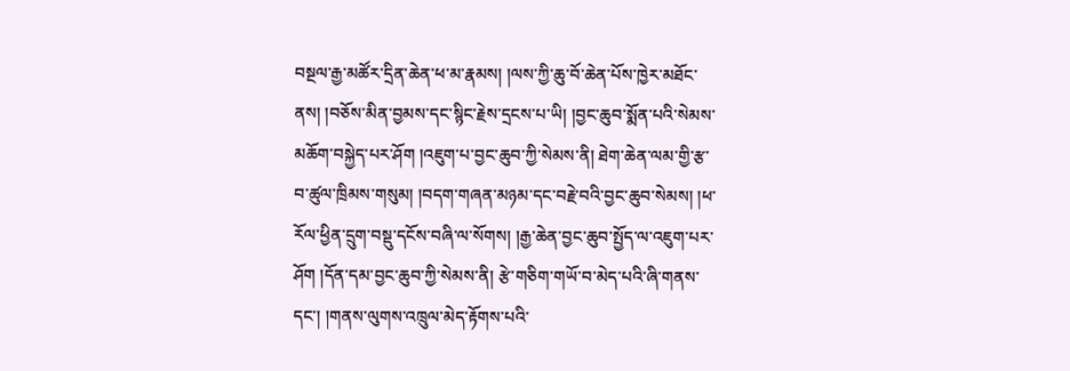བསྔལ་རྒྱ་མཚོར་དྲིན་ཆེན་ཕ་མ་རྣམས། །ལས་ཀྱི་ཆུ་བོ་ཆེན་པོས་ཁྱེར་མཐོང་ནས། །བཅོས་མིན་བྱམས་དང་སྙིང་རྗེས་དྲངས་པ་ཡི། །བྱང་ཆུབ་སྨོན་པའི་སེམས་མཆོག་བསྐྱེད་པར་ཤོག །འཇུག་པ་བྱང་ཆུབ་ཀྱི་སེམས་ནི། ཐེག་ཆེན་ལམ་གྱི་རྩ་བ་ཚུལ་ཁྲིམས་གསུམ། །བདག་གཞན་མཉམ་དང་བརྗེ་བའི་བྱང་ཆུབ་སེམས། །ཕ་རོལ་ཕྱིན་དྲུག་བསྡུ་དངོས་བཞི་ལ་སོགས། །རྒྱ་ཆེན་བྱང་ཆུབ་སྤྱོད་ལ་འཇུག་པར་ཤོག །དོན་དམ་བྱང་ཆུབ་ཀྱི་སེམས་ནི། རྩེ་གཅིག་གཡོ་བ་མེད་པའི་ཞི་གནས་དང་། །གནས་ལུགས་འཁྲུལ་མེད་རྟོགས་པའི་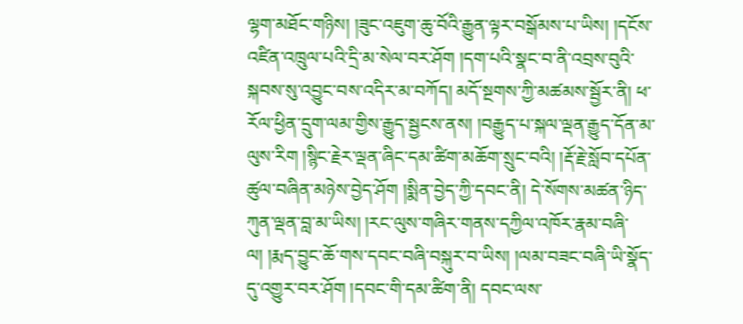ལྷག་མཐོང་གཉིས། །ཟུང་འཇུག་ཆུ་བོའི་རྒྱུན་ལྟར་བསྒོམས་པ་ཡིས། །དངོས་འཛིན་འཁྲུལ་པའི་དྲི་མ་སེལ་བར་ཤོག །དག་པའི་སྣང་བ་ནི་འབྲས་བུའི་སྐབས་སུ་འབྱུང་བས་འདིར་མ་བཀོད། མདོ་སྔགས་ཀྱི་མཚམས་སྦྱོར་ནི། ཕ་རོལ་ཕྱིན་དྲུག་ལམ་གྱིས་རྒྱུད་སྦྱངས་ནས། །བརྒྱུད་པ་སྐལ་ལྡན་རྒྱུད་དོན་མ་ལུས་རིག །སྙིང་རྗེར་ལྡན་ཞིང་དམ་ཚིག་མཆོག་སྲུང་བའི། །རྡོ་རྗེ་སློབ་དཔོན་ཚུལ་བཞིན་མཉེས་བྱེད་ཤོག །སྨིན་བྱེད་ཀྱི་དབང་ནི། དེ་སོགས་མཚན་ཉིད་ཀུན་ལྡན་བླ་མ་ཡིས། །རང་ལུས་གཞིར་གནས་དཀྱིལ་འཁོར་རྣམ་བཞི་ལ། །རྨད་བྱུང་ཆོ་གས་དབང་བཞི་བསྐུར་བ་ཡིས། །ལམ་བཟང་བཞི་ཡི་སྣོད་དུ་འགྱུར་བར་ཤོག །དབང་གི་དམ་ཚིག་ནི། དབང་ལས་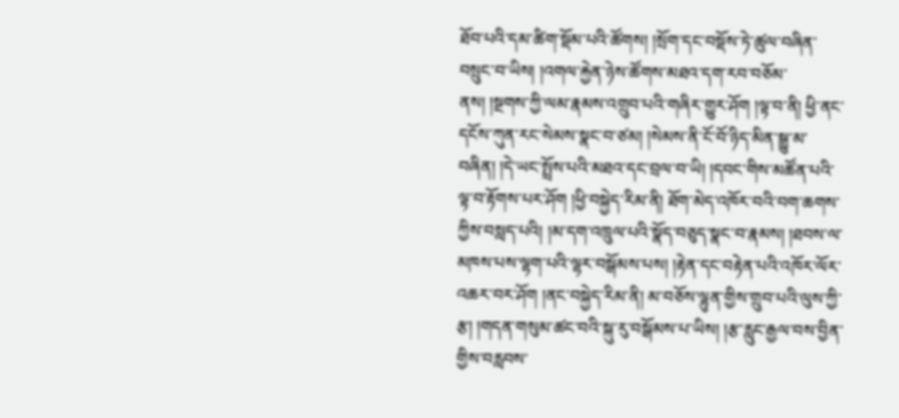ཐོབ་པའི་དམ་ཚིག་སྡོམ་པའི་ཚོགས། །སྲོག་དང་བསྡོས་ཏེ་ཚུལ་བཞིན་བསྲུང་བ་ཡིས། །འགལ་རྐྱེན་ཉེས་ཚོགས་མཐའ་དག་རབ་བཅོམ་ནས། །སྔགས་ཀྱི་ལམ་རྣམས་འགྲུབ་པའི་གཞིར་གྱུར་ཤོག །ལྟ་བ་ནི། ཕྱི་ནང་དངོས་ཀུན་རང་སེམས་སྣང་བ་ཙམ། །སེམས་ནི་ངོ་བོ་ཉིད་མིན་སྒྱུ་མ་བཞིན། །དེ་ཡང་སྤྲོས་པའི་མཐའ་དང་བྲལ་བ་ཡི། །དབང་གིས་མཚོན་པའི་ལྟ་བ་རྟོགས་པར་ཤོག །ཕྱི་བསྐྱེད་རིམ་ནི། ཐོག་མེད་འཁོར་བའི་བག་ཆགས་ཀྱིས་བསླད་པའི། །མ་དག་འཁྲུལ་པའི་སྣོད་བཅུད་སྣང་བ་རྣམས། །ཐབས་ལ་མཁས་པས་ལྷག་པའི་ལྷར་བསྒོམས་པས། །རྟེན་དང་བརྟེན་པའི་འཁོར་ལོར་འཆར་བར་ཤོག །ནང་བསྐྱེད་རིམ་ནི། མ་བཅོས་ལྷུན་གྱིས་གྲུབ་པའི་ལུས་ཀྱི་རྩ། །གདན་གསུམ་ཚང་བའི་སྐུ་རུ་བསྒོམས་པ་ཡིས། །རྩ་རླུང་རྒྱལ་བས་བྱིན་གྱིས་བརླབས་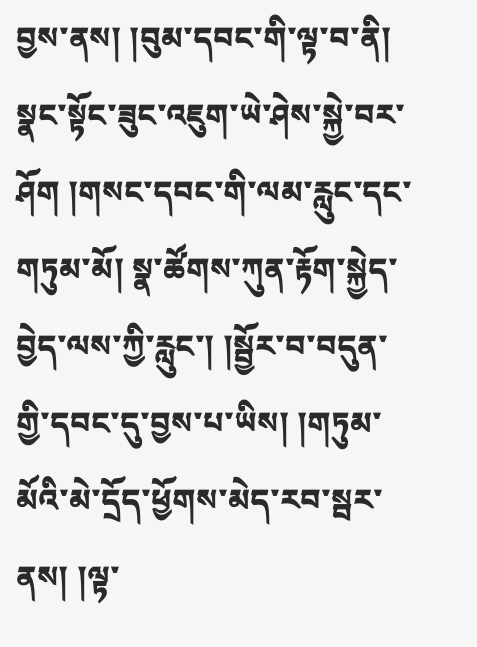བྱས་ནས། །བུམ་དབང་གི་ལྟ་བ་ནི། སྣང་སྟོང་ཟུང་འཇུག་ཡེ་ཤེས་སྐྱེ་བར་ཤོག །གསང་དབང་གི་ལམ་རླུང་དང་གཏུམ་མོ། སྣ་ཚོགས་ཀུན་རྟོག་སྐྱེད་བྱེད་ལས་ཀྱི་རླུང་། །སྦྱོར་བ་བདུན་གྱི་དབང་དུ་བྱས་པ་ཡིས། །གཏུམ་མོའི་མེ་དྲོད་ཕྱོགས་མེད་རབ་སྦར་ནས། །ལྟ་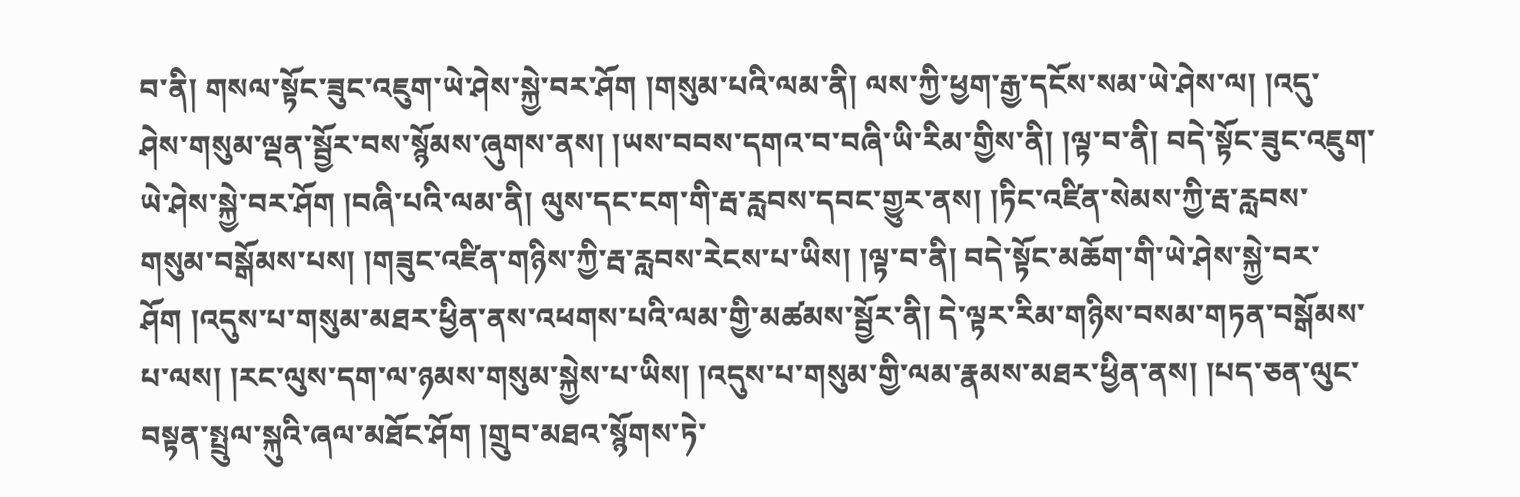བ་ནི། གསལ་སྟོང་ཟུང་འཇུག་ཡེ་ཤེས་སྐྱེ་བར་ཤོག །གསུམ་པའི་ལམ་ནི། ལས་ཀྱི་ཕྱག་རྒྱ་དངོས་སམ་ཡེ་ཤེས་ལ། །འདུ་ཤེས་གསུམ་ལྡན་སྦྱོར་བས་སྙོམས་ཞུགས་ནས། །ཡས་བབས་དགའ་བ་བཞི་ཡི་རིམ་གྱིས་ནི། །ལྟ་བ་ནི། བདེ་སྟོང་ཟུང་འཇུག་ཡེ་ཤེས་སྐྱེ་བར་ཤོག །བཞི་པའི་ལམ་ནི། ལུས་དང་ངག་གི་རྦ་རླབས་དབང་གྱུར་ནས། །ཏིང་འཛིན་སེམས་ཀྱི་རྦ་རླབས་གསུམ་བསྒོམས་པས། །གཟུང་འཛིན་གཉིས་ཀྱི་རྦ་རླབས་རེངས་པ་ཡིས། །ལྟ་བ་ནི། བདེ་སྟོང་མཆོག་གི་ཡེ་ཤེས་སྐྱེ་བར་ཤོག །འདུས་པ་གསུམ་མཐར་ཕྱིན་ནས་འཕགས་པའི་ལམ་གྱི་མཚམས་སྦྱོར་ནི། དེ་ལྟར་རིམ་གཉིས་བསམ་གཏན་བསྒོམས་པ་ལས། །རང་ལུས་དག་ལ་ཉམས་གསུམ་སྐྱེས་པ་ཡིས། །འདུས་པ་གསུམ་གྱི་ལམ་རྣམས་མཐར་ཕྱིན་ནས། །པད་ཅན་ལུང་བསྟན་སྤྲུལ་སྐུའི་ཞལ་མཐོང་ཤོག །གྲུབ་མཐའ་སྙོགས་ཏེ་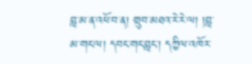བླ་མ་ན་འཕོ་བ་ན། གྲུབ་མཐའ་རེ་རེ་ལ། །བླ་མ་གང་ལ། དབང་གང་བླང་། དཀྱིལ་འཁོར་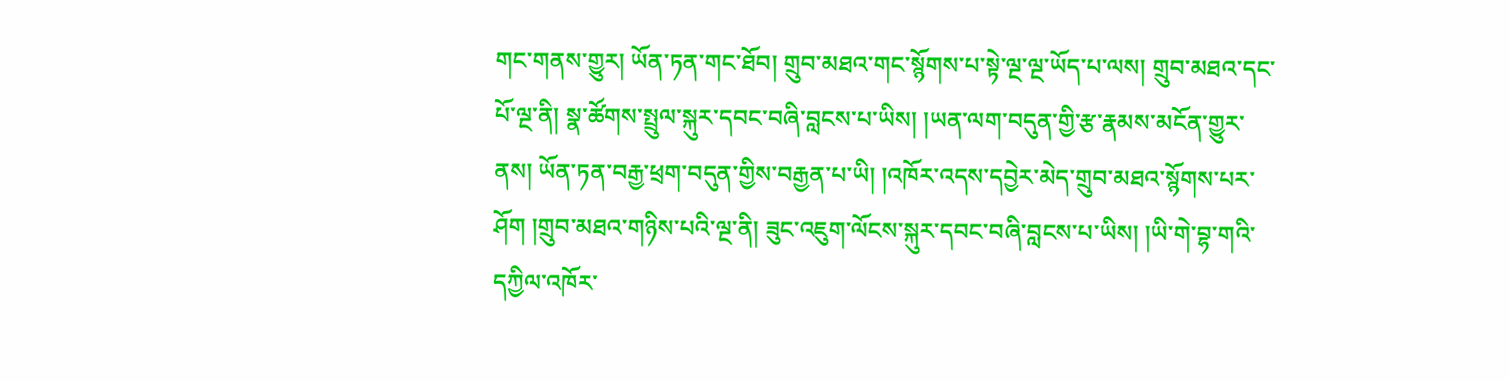གང་གནས་གྱུར། ཡོན་ཏན་གང་ཐོབ། གྲུབ་མཐའ་གང་སྙོགས་པ་སྟེ་ལྔ་ལྔ་ཡོད་པ་ལས། གྲུབ་མཐའ་དང་པོ་ལྔ་ནི། སྣ་ཚོགས་སྤྲུལ་སྐུར་དབང་བཞི་བླངས་པ་ཡིས། །ཡན་ལག་བདུན་གྱི་རྩ་རྣམས་མངོན་གྱུར་ནས། ཡོན་ཏན་བརྒྱ་ཕྲག་བདུན་གྱིས་བརྒྱན་པ་ཡི། །འཁོར་འདས་དབྱེར་མེད་གྲུབ་མཐའ་སྙོགས་པར་ཤོག །གྲུབ་མཐའ་གཉིས་པའི་ལྔ་ནི། ཟུང་འཇུག་ལོངས་སྐུར་དབང་བཞི་བླངས་པ་ཡིས། །ཡི་གེ་བྷ་གའི་དཀྱིལ་འཁོར་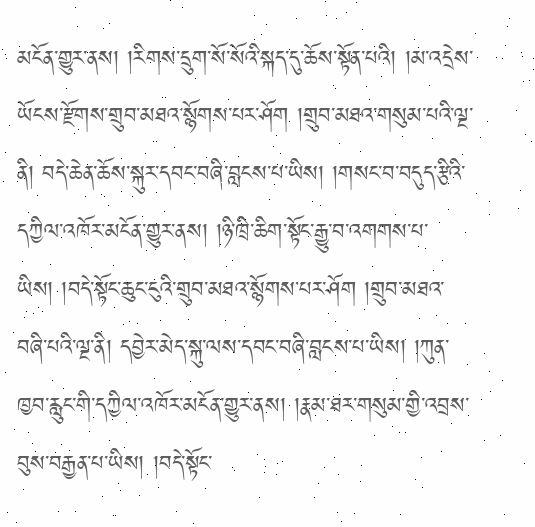མངོན་གྱུར་ནས། །རིགས་དྲུག་སོ་སོའི་སྐད་དུ་ཆོས་སྟོན་པའི། །མ་འདྲེས་ཡོངས་རྫོགས་གྲུབ་མཐའ་སྙོགས་པར་ཤོག །གྲུབ་མཐའ་གསུམ་པའི་ལྔ་ནི། བདེ་ཆེན་ཆོས་སྐུར་དབང་བཞི་བླངས་པ་ཡིས། །གསང་བ་བདུད་རྩིའི་དཀྱིལ་འཁོར་མངོན་གྱུར་ནས། །ཉི་ཁྲི་ཆིག་སྟོང་རྒྱུ་བ་འགགས་པ་ཡིས། །བདེ་སྟོང་ཆུང་ངུའི་གྲུབ་མཐའ་སྙོགས་པར་ཤོག །གྲུབ་མཐའ་བཞི་པའི་ལྔ་ནི། དབྱེར་མེད་སྐུ་ལས་དབང་བཞི་བླངས་པ་ཡིས། །ཀུན་ཁྱབ་རླུང་གི་དཀྱིལ་འཁོར་མངོན་གྱུར་ནས། །རྣམ་ཐར་གསུམ་གྱི་འབྲས་བུས་བརྒྱན་པ་ཡིས། །བདེ་སྟོང་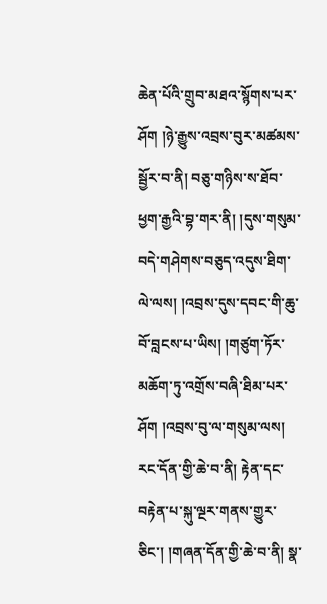ཆེན་པོའི་གྲུབ་མཐའ་སྙོགས་པར་ཤོག །ཉེ་རྒྱུས་འབྲས་བུར་མཚམས་སྦྱོར་བ་ནི། བཅུ་གཉིས་ས་ཐོབ་ཕྱག་རྒྱའི་བྷ་གར་ནི། །དུས་གསུམ་བདེ་གཤེགས་བཅུད་འདུས་ཐིག་ལེ་ལས། །འབྲས་དུས་དབང་གི་ཆུ་བོ་བླངས་པ་ཡིས། །གཙུག་ཏོར་མཆོག་ཏུ་འགྲོས་བཞི་ཐིམ་པར་ཤོག །འབྲས་བུ་ལ་གསུམ་ལས། རང་དོན་གྱི་ཆེ་བ་ནི། རྟེན་དང་བརྟེན་པ་སྐུ་ལྔར་གནས་གྱུར་ཅིང་། །གཞན་དོན་གྱི་ཆེ་བ་ནི། སྣ་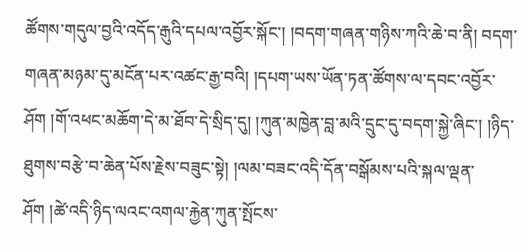ཚོགས་གདུལ་བྱའི་འདོད་རྒུའི་དཔལ་འབྱོར་སྐོང་། །བདག་གཞན་གཉིས་ཀའི་ཆེ་བ་ནི། བདག་གཞན་མཉམ་དུ་མངོན་པར་འཚང་རྒྱ་བའི། །དཔག་ཡས་ཡོན་ཏན་ཚོགས་ལ་དབང་འབྱོར་ཤོག །གོ་འཕང་མཆོག་དེ་མ་ཐོབ་དེ་སྲིད་དུ། །ཀུན་མཁྱེན་བླ་མའི་དྲུང་དུ་བདག་སྐྱེ་ཞིང་། །ཉིད་ཐུགས་བརྩེ་བ་ཆེན་པོས་རྗེས་བཟུང་སྟེ། །ལམ་བཟང་འདི་དོན་བསྒོམས་པའི་སྐལ་ལྡན་ཤོག །ཚེ་འདི་ཉིད་ལའང་འགལ་རྐྱེན་ཀུན་སྤོངས་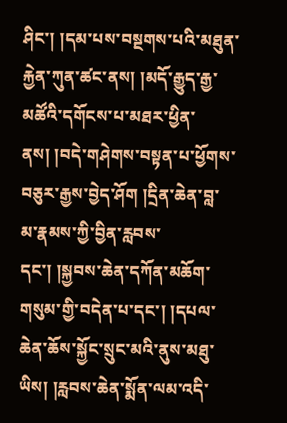ཤིང་། །དམ་པས་བསྔགས་པའི་མཐུན་རྐྱེན་ཀུན་ཚང་ནས། །མདོ་རྒྱུད་རྒྱ་མཚོའི་དགོངས་པ་མཐར་ཕྱིན་ནས། །བདེ་གཤེགས་བསྟན་པ་ཕྱོགས་བཅུར་རྒྱས་བྱེད་ཤོག །དྲིན་ཆེན་བླ་མ་རྣམས་ཀྱི་བྱིན་རླབས་དང་། །སྐྱབས་ཆེན་དཀོན་མཆོག་གསུམ་གྱི་བདེན་པ་དང་། །དཔལ་ཆེན་ཆོས་སྐྱོང་སྲུང་མའི་ནུས་མཐུ་ཡིས། །རླབས་ཆེན་སྨོན་ལམ་འདི་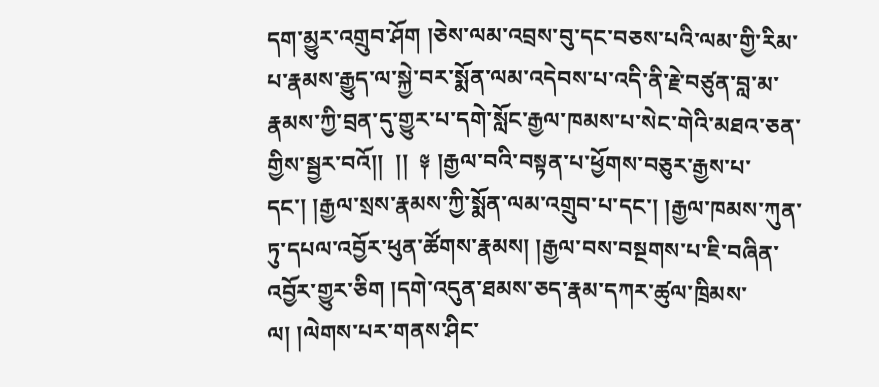དག་མྱུར་འགྲུབ་ཤོག །ཅེས་ལམ་འབྲས་བུ་དང་བཅས་པའི་ལམ་གྱི་རིམ་པ་རྣམས་རྒྱུད་ལ་སྐྱེ་བར་སྨོན་ལམ་འདེབས་པ་འདི་ནི་རྗེ་བཙུན་བླ་མ་རྣམས་ཀྱི་བྲན་དུ་གྱུར་པ་དགེ་སློང་རྒྱལ་ཁམས་པ་སེང་གེའི་མཐའ་ཅན་གྱིས་སྦྱར་བའོ།།  །།  ༈ །རྒྱལ་བའི་བསྟན་པ་ཕྱོགས་བཅུར་རྒྱས་པ་དང་། །རྒྱལ་སྲས་རྣམས་ཀྱི་སྨོན་ལམ་འགྲུབ་པ་དང་། །རྒྱལ་ཁམས་ཀུན་ཏུ་དཔལ་འབྱོར་ཕུན་ཚོགས་རྣམས། །རྒྱལ་བས་བསྔགས་པ་ཇི་བཞིན་འབྱོར་གྱུར་ཅིག །དགེ་འདུན་ཐམས་ཅད་རྣམ་དཀར་ཚུལ་ཁྲིམས་ལ། །ལེགས་པར་གནས་ཤིང་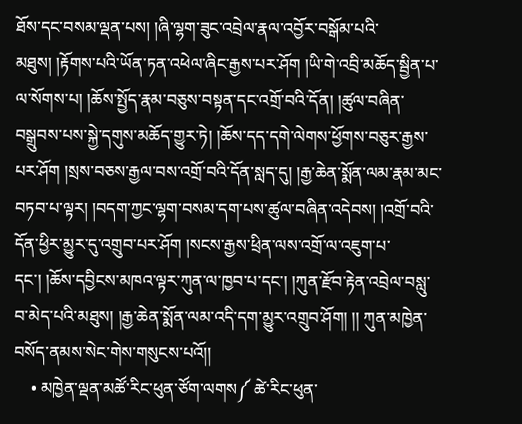ཐོས་དང་བསམ་ལྡན་པས། །ཞི་ལྷག་ཟུང་འབྲེལ་རྣལ་འབྱོར་བསྒོམ་པའི་མཐུས། །རྟོགས་པའི་ཡོན་ཏན་འཕེལ་ཞིང་རྒྱས་པར་ཤོག །ཡི་གེ་འབྲི་མཆོད་སྦྱིན་པ་ལ་སོགས་པ། །ཆོས་སྤྱོད་རྣམ་བཅུས་བསྟན་དང་འགྲོ་བའི་དོན། །ཚུལ་བཞིན་བསྒྲུབས་པས་སྐྱེ་དགུས་མཆོད་གྱུར་ཏེ། །ཆོས་དད་དགེ་ལེགས་ཕྱོགས་བཅུར་རྒྱས་པར་ཤོག །སྲས་བཅས་རྒྱལ་བས་འགྲོ་བའི་དོན་སླད་དུ། །རྒྱ་ཆེན་སྨོན་ལམ་རྣམ་མང་བཏབ་པ་ལྟར། །བདག་ཀྱང་ལྷག་བསམ་དག་པས་ཚུལ་བཞིན་འདེབས། །འགྲོ་བའི་དོན་ཕྱིར་མྱུར་དུ་འགྲུབ་པར་ཤོག །སངས་རྒྱས་ཕྲིན་ལས་འགྲོ་ལ་འཇུག་པ་དང་། །ཆོས་དབྱིངས་མཁའ་ལྟར་ཀུན་ལ་ཁྱབ་པ་དང་། །ཀུན་རྫོབ་རྟེན་འབྲེལ་བསླུ་བ་མེད་པའི་མཐུས། །རྒྱ་ཆེན་སྨོན་ལམ་འདི་དག་མྱུར་འགྲུབ་ཤོག། །། ཀུན་མཁྱེན་བསོད་ནམས་སེང་གེས་གསུངས་པའོ།།
    • མཁྱེན་ལྡན་མཚོ་རིང་ཕུན་ཙོག་ལགས༼ ཚེ་རིང་ཕུན་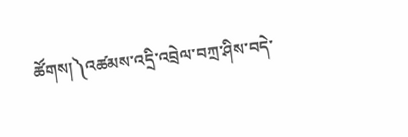ཚོགས།༽འཚམས་འདྲི་འབྲེལ་བཀྲ་ཤིས་བདེ་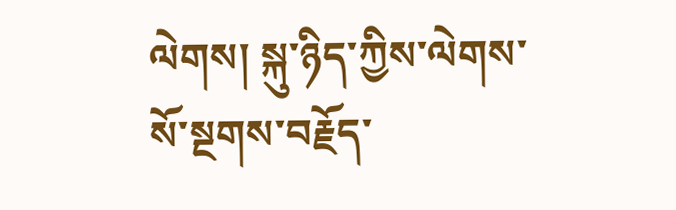ལེགས། སྐུ་ཉིད་ཀྱིས་ལེགས་སོ་སྔགས་བརྗོད་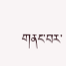གནང་བར་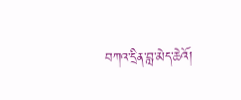བཀའ་དྲིན་བླ་མེད་ཆེའོ།